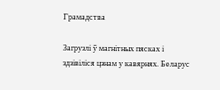Грамадства

Загрузлі ў магнітных пясках і здзівіліся цэнам у кавярнях. Беларус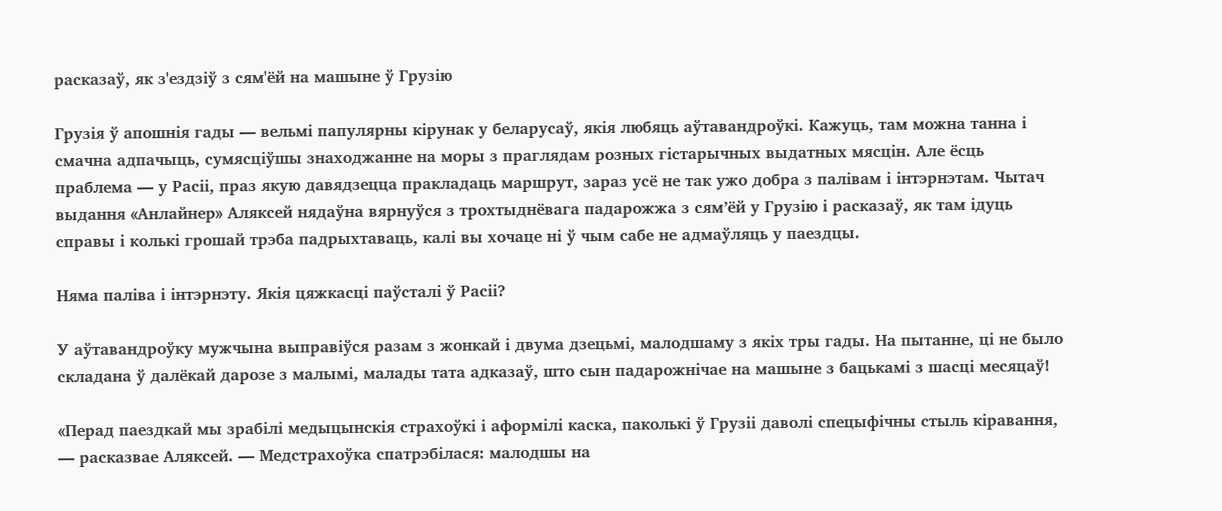расказаў, як з'ездзіў з сям'ёй на машыне ў Грузію

Грузія ў апошнія гады — вельмі папулярны кірунак у беларусаў, якія любяць аўтавандроўкі. Кажуць, там можна танна і смачна адпачыць, сумясціўшы знаходжанне на моры з праглядам розных гістарычных выдатных мясцін. Але ёсць праблема — у Расіі, праз якую давядзецца пракладаць маршрут, зараз усё не так ужо добра з палівам і інтэрнэтам. Чытач выдання «Анлайнер» Аляксей нядаўна вярнуўся з трохтыднёвага падарожжа з сям’ёй у Грузію і расказаў, як там ідуць справы і колькі грошай трэба падрыхтаваць, калі вы хочаце ні ў чым сабе не адмаўляць у паездцы.

Няма паліва і інтэрнэту. Якія цяжкасці паўсталі ў Расіі?

У аўтавандроўку мужчына выправіўся разам з жонкай і двума дзецьмі, малодшаму з якіх тры гады. На пытанне, ці не было складана ў далёкай дарозе з малымі, малады тата адказаў, што сын падарожнічае на машыне з бацькамі з шасці месяцаў!

«Перад паездкай мы зрабілі медыцынскія страхоўкі і аформілі каска, паколькі ў Грузіі даволі спецыфічны стыль кіравання, — расказвае Аляксей. — Медстрахоўка спатрэбілася: малодшы на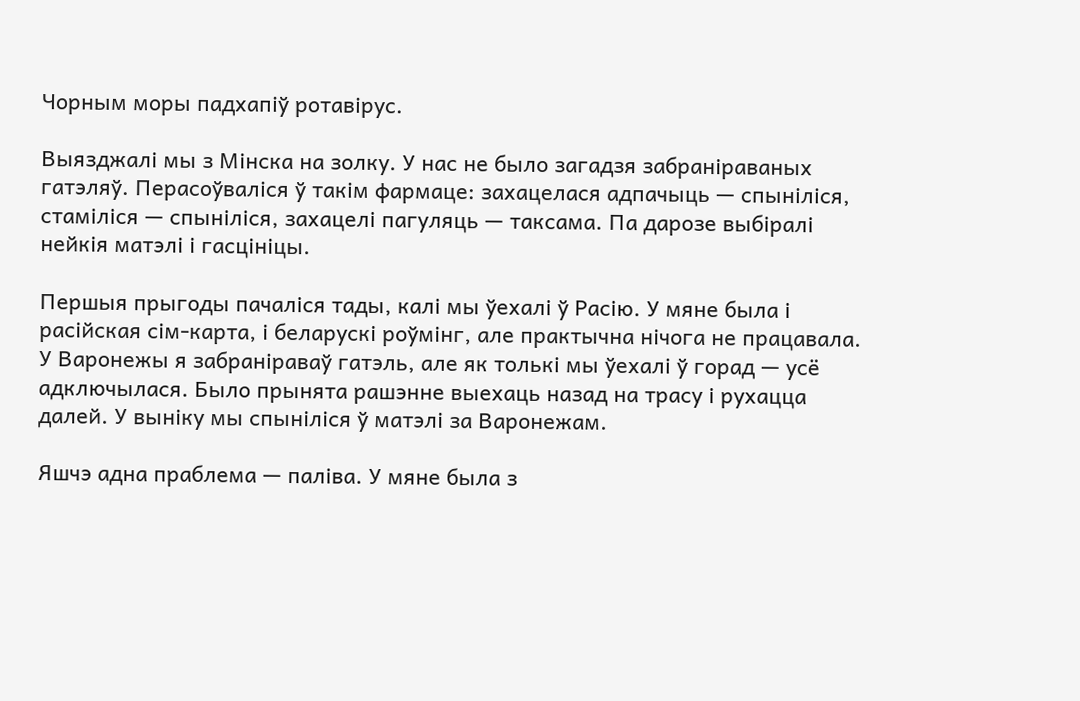Чорным моры падхапіў ротавірус.

Выязджалі мы з Мінска на золку. У нас не было загадзя забраніраваных гатэляў. Перасоўваліся ў такім фармаце: захацелася адпачыць — спыніліся, стаміліся — спыніліся, захацелі пагуляць — таксама. Па дарозе выбіралі нейкія матэлі і гасцініцы.

Першыя прыгоды пачаліся тады, калі мы ўехалі ў Расію. У мяне была і расійская сім-карта, і беларускі роўмінг, але практычна нічога не працавала. У Варонежы я забраніраваў гатэль, але як толькі мы ўехалі ў горад — усё адключылася. Было прынята рашэнне выехаць назад на трасу і рухацца далей. У выніку мы спыніліся ў матэлі за Варонежам.

Яшчэ адна праблема — паліва. У мяне была з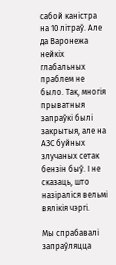сабой каністра на 10 літраў. Але да Варонежа нейкіх глабальных праблем не было. Так, многія прыватныя запраўкі былі закрытыя, але на АЗС буйных злучаных сетак бензін быў. І не сказаць, што назіраліся вельмі вялікія чэргі.

Мы спрабавалі запраўляцца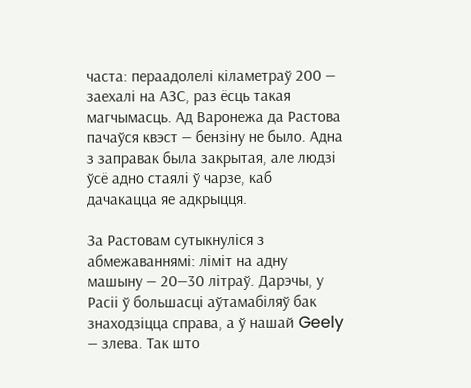часта: пераадолелі кіламетраў 200 — заехалі на АЗС, раз ёсць такая магчымасць. Ад Варонежа да Растова пачаўся квэст — бензіну не было. Адна з заправак была закрытая, але людзі ўсё адно стаялі ў чарзе, каб дачакацца яе адкрыцця.

За Растовам сутыкнуліся з абмежаваннямі: ліміт на адну машыну — 20—30 літраў. Дарэчы, у Расіі ў большасці аўтамабіляў бак знаходзіцца справа, а ў нашай Geely — злева. Так што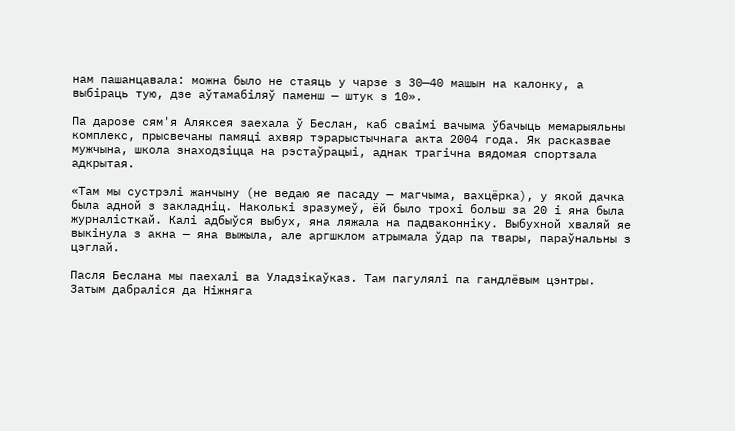нам пашанцавала: можна было не стаяць у чарзе з 30—40 машын на калонку, а выбіраць тую, дзе аўтамабіляў паменш — штук з 10».

Па дарозе сям'я Аляксея заехала ў Беслан, каб сваімі вачыма ўбачыць мемарыяльны комплекс, прысвечаны памяці ахвяр тэрарыстычнага акта 2004 года. Як расказвае мужчына, школа знаходзіцца на рэстаўрацыі, аднак трагічна вядомая спортзала адкрытая.

«Там мы сустрэлі жанчыну (не ведаю яе пасаду — магчыма, вахцёрка), у якой дачка была адной з закладніц. Наколькі зразумеў, ёй было трохі больш за 20 і яна была журналісткай. Калі адбыўся выбух, яна ляжала на падваконніку. Выбухной хваляй яе выкінула з акна — яна выжыла, але аргшклом атрымала ўдар па твары, параўнальны з цэглай.

Пасля Беслана мы паехалі ва Уладзікаўказ. Там пагулялі па гандлёвым цэнтры. Затым дабраліся да Ніжняга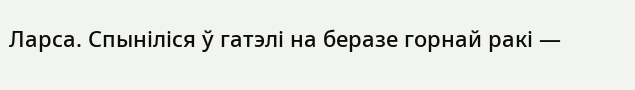Ларса. Спыніліся ў гатэлі на беразе горнай ракі —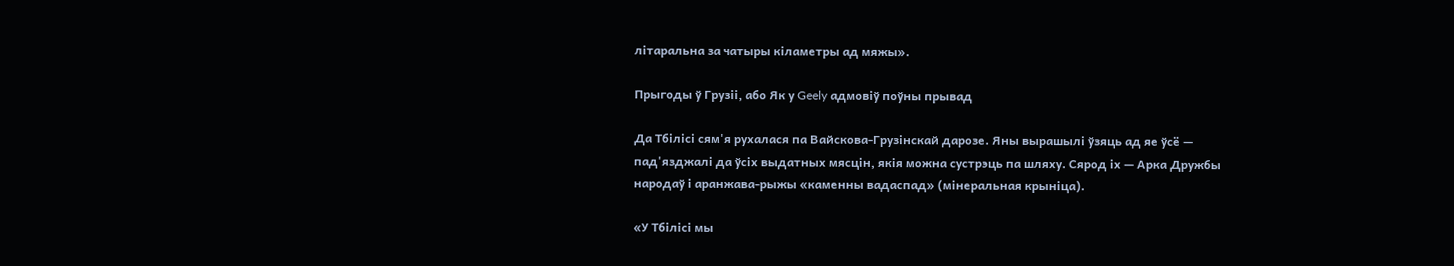літаральна за чатыры кіламетры ад мяжы».

Прыгоды ў Грузіі, або Як у Geely адмовіў поўны прывад

Да Тбілісі сям'я рухалася па Вайскова-Грузінскай дарозе. Яны вырашылі ўзяць ад яе ўсё — пад'язджалі да ўсіх выдатных мясцін, якія можна сустрэць па шляху. Сярод іх — Арка Дружбы народаў і аранжава-рыжы «каменны вадаспад» (мінеральная крыніца).

«У Тбілісі мы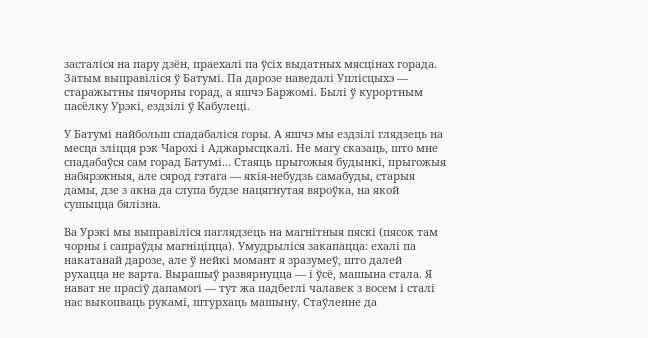засталіся на пару дзён, праехалі па ўсіх выдатных мясцінах горада. Затым выправіліся ў Батумі. Па дарозе наведалі Уплісцыхэ — старажытны пячорны горад, а яшчэ Баржомі. Былі ў курортным пасёлку Урэкі, ездзілі ў Кабулеці.

У Батумі найбольш спадабаліся горы. А яшчэ мы ездзілі глядзець на месца зліцця рэк Чарохі і Аджарысцкалі. Не магу сказаць, што мне спадабаўся сам горад Батумі… Стаяць прыгожыя будынкі, прыгожыя набярэжныя, але сярод гэтага — якія-небудзь самабуды, старыя дамы, дзе з акна да слупа будзе нацягнутая вяроўка, на якой сушыцца бялізна.

Ва Урэкі мы выправіліся паглядзець на магнітныя пяскі (пясок там чорны і сапраўды магніціцца). Умудрыліся закапацца: ехалі па накатанай дарозе, але ў нейкі момант я зразумеў, што далей рухацца не варта. Вырашыў развярнуцца — і ўсё, машына стала. Я нават не прасіў дапамогі — тут жа падбеглі чалавек з восем і сталі нас выкопваць рукамі, штурхаць машыну. Стаўленне да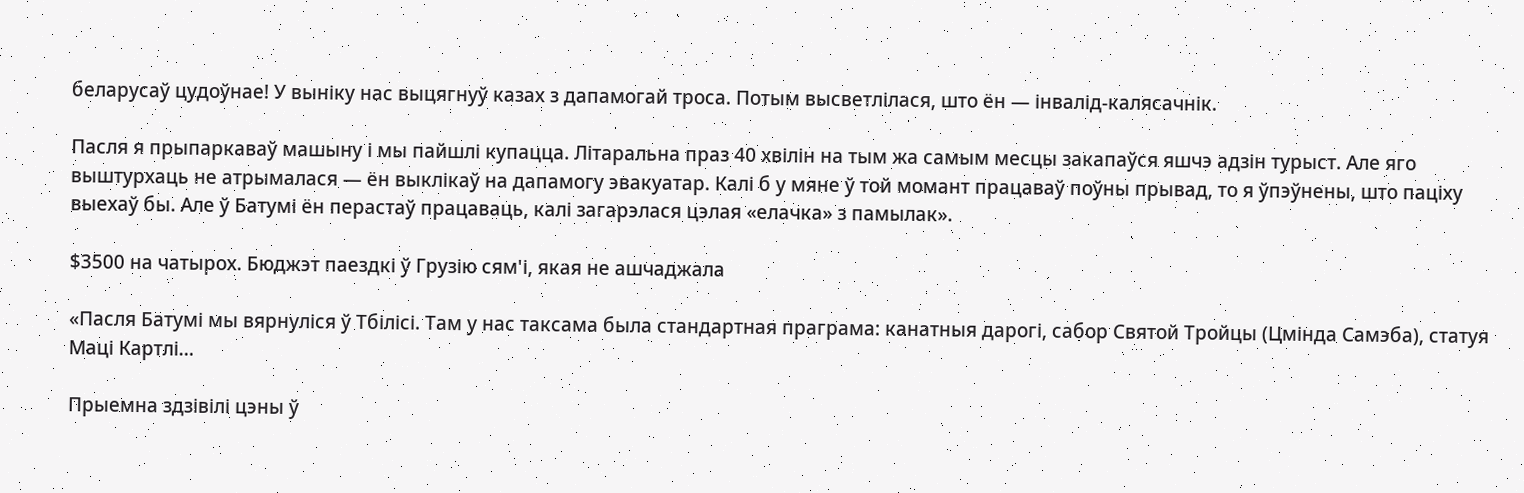беларусаў цудоўнае! У выніку нас выцягнуў казах з дапамогай троса. Потым высветлілася, што ён — інвалід-калясачнік.

Пасля я прыпаркаваў машыну і мы пайшлі купацца. Літаральна праз 40 хвілін на тым жа самым месцы закапаўся яшчэ адзін турыст. Але яго выштурхаць не атрымалася — ён выклікаў на дапамогу эвакуатар. Калі б у мяне ў той момант працаваў поўны прывад, то я ўпэўнены, што паціху выехаў бы. Але ў Батумі ён перастаў працаваць, калі загарэлася цэлая «елачка» з памылак».

$3500 на чатырох. Бюджэт паездкі ў Грузію сям'і, якая не ашчаджала

«Пасля Батумі мы вярнуліся ў Тбілісі. Там у нас таксама была стандартная праграма: канатныя дарогі, сабор Святой Тройцы (Цмінда Самэба), статуя Маці Картлі…

Прыемна здзівілі цэны ў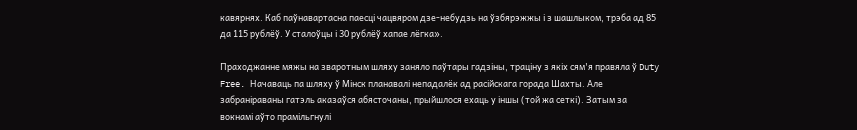кавярнях. Каб паўнавартасна паесці чацвяром дзе-небудзь на ўзбярэжжы і з шашлыком, трэба ад 85 да 115 рублёў. У сталоўцы і 30 рублёў хапае лёгка».

Праходжанне мяжы на зваротным шляху заняло паўтары гадзіны, траціну з якіх сям'я правяла ў Duty Free. Начаваць па шляху ў Мінск планавалі непадалёк ад расійскага горада Шахты. Але забраніраваны гатэль аказаўся абясточаны, прыйшлося ехаць у іншы (той жа сеткі). Затым за вокнамі аўто прамільгнулі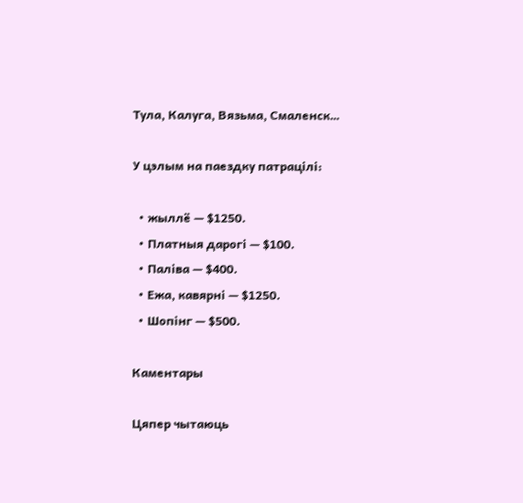Тула, Калуга, Вязьма, Смаленск…

У цэлым на паездку патрацілі:

  • жыллё — $1250.
  • Платныя дарогі — $100.
  • Паліва — $400.
  • Ежа, кавярні — $1250.
  • Шопінг — $500.

Каментары

Цяпер чытаюць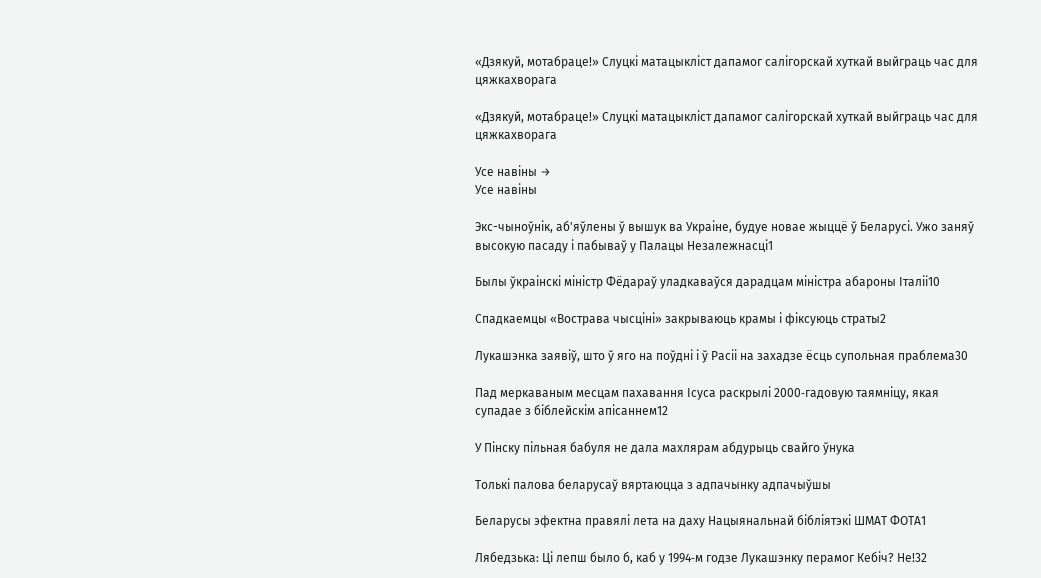«Дзякуй, мотабраце!» Слуцкі матацыкліст дапамог салігорскай хуткай выйграць час для цяжкахворага

«Дзякуй, мотабраце!» Слуцкі матацыкліст дапамог салігорскай хуткай выйграць час для цяжкахворага

Усе навіны →
Усе навіны

Экс-чыноўнік, аб'яўлены ў вышук ва Украіне, будуе новае жыццё ў Беларусі. Ужо заняў высокую пасаду і пабываў у Палацы Незалежнасці1

Былы ўкраінскі міністр Фёдараў уладкаваўся дарадцам міністра абароны Італіі10

Спадкаемцы «Вострава чысціні» закрываюць крамы і фіксуюць страты2

Лукашэнка заявіў, што ў яго на поўдні і ў Расіі на захадзе ёсць супольная праблема30

Пад меркаваным месцам пахавання Ісуса раскрылі 2000‑гадовую таямніцу, якая супадае з біблейскім апісаннем12

У Пінску пільная бабуля не дала махлярам абдурыць свайго ўнука

Толькі палова беларусаў вяртаюцца з адпачынку адпачыўшы

Беларусы эфектна правялі лета на даху Нацыянальнай бібліятэкі ШМАТ ФОТА1

Лябедзька: Ці лепш было б, каб у 1994‑м годзе Лукашэнку перамог Кебіч? Не!32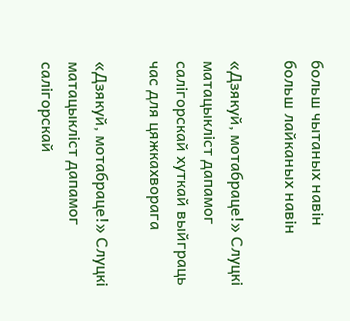больш чытаных навін
больш лайканых навін

«Дзякуй, мотабраце!» Слуцкі матацыкліст дапамог салігорскай хуткай выйграць час для цяжкахворага

«Дзякуй, мотабраце!» Слуцкі матацыкліст дапамог салігорскай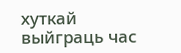хуткай выйграць час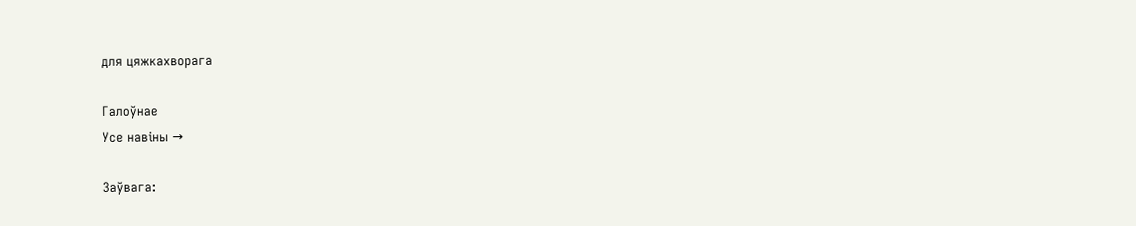для цяжкахворага

Галоўнае
Усе навіны →

Заўвага: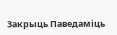Закрыць Паведаміць